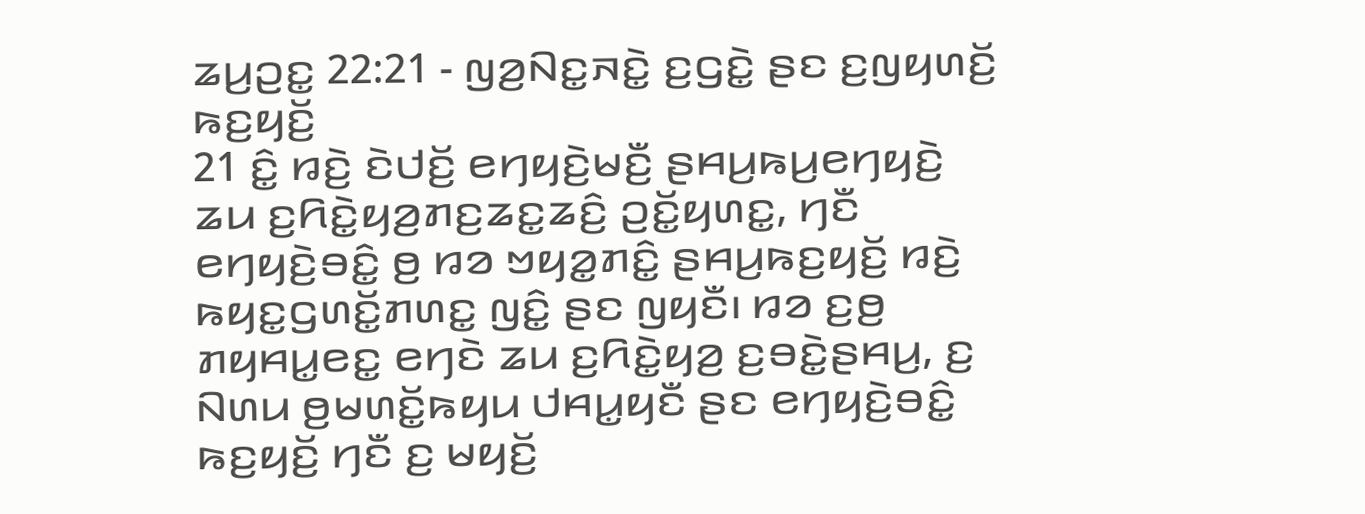ꤘꤣ꤬ꤑꤢ꤭ 22:21 - ꤜꤤ꤬ꤡꤢ꤭ꤏꤢꤧ꤭ ꤢ꤬ꤞꤢꤧ꤭ ꤔꤢ ꤢ꤬ꤜꤟꤛꤢꤩ꤬ ꤒꤢ꤬ꤟꤢꤩ꤬
21 ꤢꤨ꤭ ꤙꤢꤧ꤬ ꤢꤧꤓꤢꤩ꤬ ꤕꤚꤟꤢꤧ꤬ꤗꤢꤪ꤬ ꤔꤌꤣ꤬ꤒꤣ꤬ꤕꤚꤟꤢꤧ꤬ ꤘꤣ ꤢ꤬ꤖꤢꤧ꤭ꤟꤤ꤬ꤊꤢ꤬ꤘꤢ꤭ꤘꤢꤨ꤬ ꤑꤢꤩ꤭ꤟꤛꤢ꤭, ꤚꤢꤪ ꤕꤚꤟꤢꤧ꤬ꤋꤢꤨ꤭ ꤥ꤬ ꤙꤤ ꤠꤟꤤ꤭ꤊꤢꤨ꤭ ꤔꤌꤣ꤬ꤒꤢ꤬ꤟꤢꤩ꤬ ꤙꤢꤧ꤬ ꤒꤟꤢ꤭ꤞꤛꤢꤩ꤭ꤊꤛꤢ꤭ ꤜꤢꤨ꤭ ꤔꤢ ꤜꤟꤢꤪ꤯ ꤙꤤ ꤢ꤬ꤥ꤬ ꤊꤟꤌꤣ꤭ꤕꤢ꤭ ꤕꤚꤢꤧ ꤘꤣ ꤢ꤬ꤖꤢꤧ꤭ꤟꤤ꤬ ꤢ꤬ꤋꤢꤧ꤭ꤔꤌꤣ꤬, ꤢ꤬ ꤡꤛꤣ ꤥ꤬ꤗꤛꤢꤩ꤭ꤒꤟꤣ ꤓꤌꤣ꤭ꤟꤢꤪ ꤔꤢ ꤕꤚꤟꤢꤧ꤬ꤋꤢꤨ꤭ ꤒꤢ꤬ꤟꤢꤩ꤬ ꤚꤢꤪ ꤢ꤬ ꤗꤟꤢꤩ꤬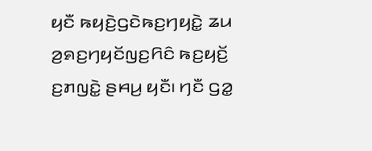ꤟꤢꤪ ꤒꤟꤢꤧ꤬ꤞꤢꤧꤒꤢ꤬ꤚꤟꤢꤧ꤭ ꤘꤣ ꤤ꤬ꤎꤢ꤬ꤚꤟꤢꤩꤜꤢ꤬ꤖꤢꤨ ꤒꤢ꤬ꤟꤢꤩ꤬ ꤢ꤬ꤊꤜꤢꤧ꤭ ꤔꤌꤣ꤬ ꤟꤢꤪ꤯ ꤚꤢꤪ ꤞꤤ꤭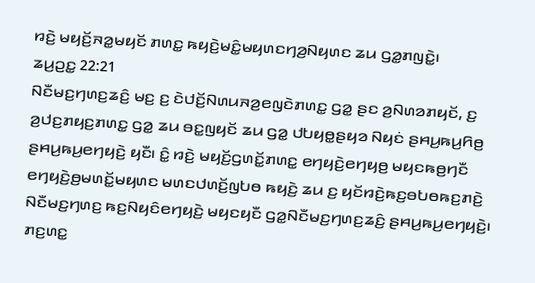ꤙꤢꤧ꤬ ꤗꤟꤢꤩ꤬ꤏꤤ꤭ꤗꤟꤢꤩ ꤊꤛꤢ꤭ ꤒꤟꤢꤧ꤬ꤗꤢꤨ꤭ꤗꤟꤛꤢꤚꤤ꤬ꤡꤟꤛꤢ ꤘꤣ ꤞꤤ꤭ꤊꤜꤢꤧ꤭꤯
ꤘꤣ꤬ꤑꤢ꤭ 22:21
ꤡꤢꤪꤗꤢ꤬ꤚꤛꤢ꤬ꤘꤢꤨ꤬ ꤗꤢ꤬ ꤢ꤬ ꤢꤧꤓꤢꤩ꤬ꤡꤛꤣꤏꤤ꤬ꤕꤜꤢꤧꤊꤛꤢ꤭ ꤞꤤ꤭ ꤔꤢ ꤤ꤬ꤡꤛꤤꤊꤟꤢꤩ, ꤢ꤬ ꤤ꤬ꤓꤢ꤬ꤊꤟꤢ꤬ꤊꤛꤢ꤭ ꤞꤤ꤭ ꤘꤣ ꤋꤢ꤭ꤜꤟꤢꤩ ꤘꤣ ꤞꤤ꤭ ꤓꤝꤟꤥ꤭ꤔꤟꤤ ꤡꤟꤢꤦ ꤔꤌꤣ꤬ꤒꤣ꤬ꤖꤥ꤬ ꤔꤌꤣ꤬ꤒꤣ꤬ꤕꤚꤟꤢꤧ꤬ ꤟꤢꤪ꤯ ꤢꤨ꤭ ꤙꤢꤧ꤬ ꤗꤟꤢꤩ꤬ꤞꤛꤢꤩ꤭ꤊꤛꤢ꤭ ꤕꤚꤟꤢꤧ꤬ꤕꤚꤟꤥ꤬ ꤗꤟꤢꤒꤥ꤬ꤚꤢꤪ ꤕꤚꤟꤢꤧ꤬ꤥ꤬ꤗꤛꤢꤩ꤭ꤗꤟꤛꤢ ꤗꤛꤢꤓꤛꤢꤩ꤬ꤜꤝꤥ ꤒꤟꤢꤧ꤬ ꤘꤣ ꤢ꤬ ꤟꤢꤩꤙꤢꤧ꤬ꤒꤢ꤬ꤋꤝꤥꤒꤢ꤬ꤊꤢꤧ꤬ ꤡꤢꤪꤗꤢ꤬ꤚꤛꤢ꤬ ꤒꤢ꤬ꤡꤟꤢꤨꤕꤚꤟꤢꤧ꤬ ꤗꤟꤢꤟꤢꤪ ꤞꤤ꤭ꤡꤢꤪꤗꤢ꤬ꤚꤛꤢ꤬ꤘꤢꤨ꤬ ꤔꤌꤣ꤬ꤒꤣ꤬ꤕꤚꤟꤢꤧ꤬꤯ ꤊꤢ꤬ꤛꤢ꤭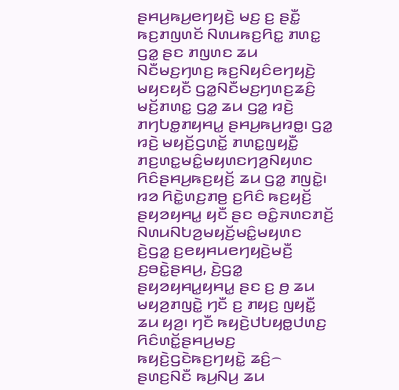ꤔꤌꤣ꤬ꤒꤣ꤬ꤕꤚꤟꤢꤧ꤬ ꤗꤢ꤬ ꤢ꤬ ꤔꤢꤪ꤭ ꤒꤢ꤬ꤊꤜꤛꤢꤩ ꤡꤛꤣꤒꤢ꤬ꤖꤢ꤭ ꤊꤛꤢ꤭ ꤞꤤ꤭ ꤔꤢ ꤊꤜꤛꤢ ꤘꤣ ꤡꤢꤪꤗꤢ꤬ꤚꤛꤢ꤬ ꤒꤢ꤬ꤡꤟꤢꤨꤕꤚꤟꤢꤧ꤬ ꤗꤟꤢꤟꤢꤪ ꤞꤤ꤭ꤡꤢꤪꤗꤢ꤬ꤚꤛꤢ꤬ꤘꤢꤨ꤬ ꤗꤢꤩ꤬ꤊꤛꤢ꤭ ꤞꤤ꤭ ꤘꤣ ꤞꤤ꤭ ꤙꤢꤧ꤬ ꤊꤚꤝꤥ꤭ꤊꤟꤌꤣ꤭ ꤔꤌꤣ꤬ꤒꤣ꤬ꤙꤥ꤭꤯ ꤞꤤ꤭ ꤙꤢꤧ꤬ ꤗꤟꤢꤩ꤬ꤞꤛꤢꤩ꤭ ꤊꤛꤢ꤭ꤜꤟꤢꤪ꤭ ꤊꤢ꤬ꤛꤢ꤭ꤗꤢꤨ꤭ꤗꤟꤛꤢꤚꤤ꤬ꤡꤟꤛꤢ ꤖꤢꤨꤔꤌꤣ꤬ꤒꤢ꤬ꤟꤢꤩ꤬ ꤘꤣ ꤞꤤ꤭ ꤊꤜꤢꤧ꤭꤯
ꤙꤤ ꤖꤢꤧ꤭ꤛꤢ꤬ꤊꤥ꤬ ꤢ꤬ꤖꤢꤨ ꤒꤢ꤬ꤟꤢꤩ꤬ ꤔꤟꤤꤟꤌꤣ꤭ ꤟꤢꤪ ꤔꤢ ꤋꤢꤨ꤭ꤏꤛꤢꤊꤢꤩ꤬ ꤡꤛꤣꤡꤝꤤ꤬ꤗꤟꤢꤩ꤬ꤗꤢꤨ꤭ꤗꤟꤛꤢ ꤢꤧ꤬ꤞꤤ꤭ ꤢ꤬ꤕꤟꤌꤣꤕꤚꤟꤢꤧ꤬ꤗꤢꤪ꤬ ꤢ꤬ꤋꤢꤧ꤭ꤔꤌꤣ꤬, ꤢꤧ꤬ꤞꤤ꤭ ꤔꤟꤤꤟꤌꤣ꤭ꤟꤌꤣ꤭ ꤔꤢ ꤢ꤬ ꤥ꤬ ꤘꤣ ꤗꤟꤤ꤬ꤊꤜꤢꤧ꤭ ꤚꤢꤪ ꤢ꤬ ꤊꤟꤢ꤬ ꤜꤟꤢꤪ꤭ ꤘꤣ ꤟꤤ꤬꤯ ꤚꤢꤪ ꤒꤟꤢꤧ꤬ꤓꤝꤟꤥ꤭ꤓꤛꤢ꤬ ꤖꤢꤨꤛꤢꤩ꤭ꤔꤌꤣ꤬ꤗꤢ꤬ ꤒꤟꤢꤧ꤬ꤞꤢꤧꤒꤢ꤬ꤚꤟꤢꤧ꤭ ꤘꤢꤨ꤬꤮ ꤔꤛꤢ꤬ꤡꤢꤪ ꤒꤣ꤬ꤡꤣ꤬ ꤘꤣ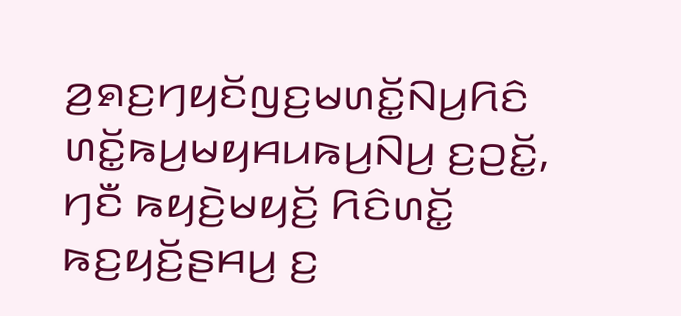ꤤ꤬ꤎꤢ꤬ꤚꤟꤢꤩꤜꤢ꤬ꤗꤛꤢꤩ꤭ꤡꤣ꤬ꤖꤢꤨ ꤛꤢꤩ꤭ꤒꤣ꤬ꤗꤟꤌꤣꤒꤣ꤬ꤡꤣ꤬ ꤢ꤬ꤑꤢꤩ꤭, ꤚꤢꤪ ꤒꤟꤢꤧ꤬ꤗꤟꤢꤩ꤬ ꤖꤢꤨꤛꤢꤩ꤭ ꤒꤢ꤬ꤟꤢꤩ꤬ꤔꤌꤣ꤬ ꤢ꤬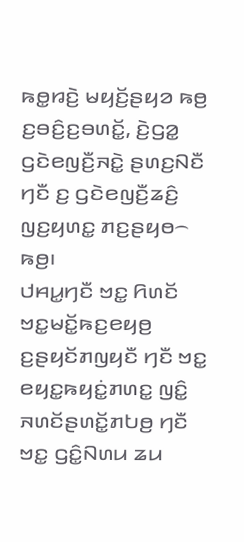ꤒꤥ꤭ꤙꤢꤧ꤬ ꤗꤟꤢꤩ꤬ꤔꤟꤤ ꤒꤥ꤬ ꤢ꤬ꤋꤢꤨ꤬ꤢ꤬ꤋꤛꤢꤩ꤭, ꤢꤧ꤬ꤞꤤ꤭ ꤞꤢꤧꤕꤜꤢꤪ꤬ꤏꤢꤧ꤭ ꤔꤛꤢ꤬ꤡꤢꤪ ꤚꤢꤪ ꤢ꤬ ꤞꤢꤧꤕꤜꤢꤪ꤬ꤘꤢꤨ꤬ ꤜꤢ꤬ꤟꤛꤢ꤭ ꤊꤢ꤬ꤔꤟꤥ꤮ ꤒꤥ꤬꤯
ꤓꤌꤣ꤭ꤚꤢꤪ ꤠꤢ꤭ ꤖꤛꤢꤩ ꤠꤢ꤭ꤗꤢꤩ꤭ꤒꤢ꤬ꤕꤟꤥ꤬ ꤢ꤬ꤔꤟꤢꤩꤊꤜꤟꤢꤪ ꤚꤢꤪ ꤠꤢ꤭ ꤕꤟꤢ꤭ꤒꤟꤢꤦ꤭ꤊꤛꤢ꤭ ꤜꤢꤨ꤭ ꤏꤛꤢꤩꤔꤛꤢꤩ꤭ꤊꤝꤥ꤬ ꤚꤢꤪ ꤠꤢ꤭ ꤞꤢꤨ꤭ꤡꤛꤣ ꤘꤣ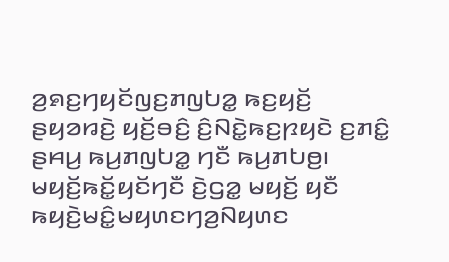ꤤ꤬ꤎꤢ꤬ꤚꤟꤢꤩꤜꤢ꤬ꤊꤜꤝꤤ꤭ ꤒꤢ꤬ꤟꤢꤩ꤬ ꤔꤟꤤꤙꤢꤧ꤬ ꤟꤢꤩ꤬ꤋꤢꤨ꤬ ꤢꤨ꤬ꤡꤢꤧ꤭ꤒꤢ꤬ꤐꤟꤢꤧ ꤢ꤬ꤊꤢꤨ꤭ ꤔꤌꤣ꤬ ꤒꤣ꤬ꤊꤜꤝꤤ꤭ ꤚꤢꤪ ꤒꤣ꤬ꤊꤝꤥ꤬꤯ ꤗꤟꤢꤩ꤬ꤒꤢꤩ꤭ꤟꤢꤩꤚꤢꤪ ꤢꤧ꤬ꤞꤤ꤭ ꤗꤟꤢꤩ꤬ ꤟꤢꤪ ꤒꤟꤢꤧ꤬ꤗꤢꤨ꤭ꤗꤟꤛꤢꤚꤤ꤬ꤡꤟꤛꤢ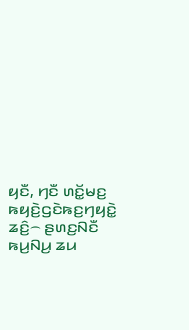ꤟꤢꤪ, ꤚꤢꤪ ꤛꤢꤩ꤭ꤗꤢ꤬ ꤒꤟꤢꤧ꤬ꤞꤢꤧꤒꤢ꤬ꤚꤟꤢꤧ꤭ ꤘꤢꤨ꤬꤮ ꤔꤛꤢ꤬ꤡꤢꤪ ꤒꤣ꤬ꤡꤣ꤬ ꤘꤣ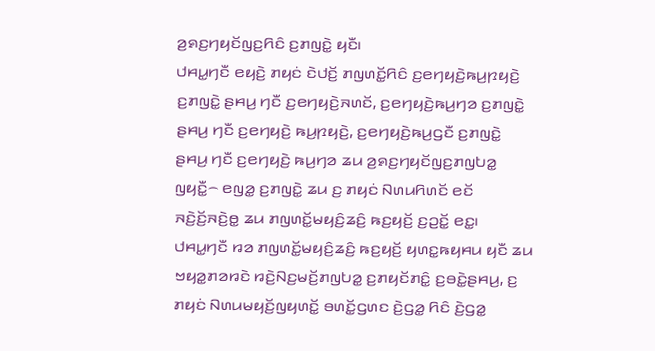ꤤ꤬ꤎꤢ꤬ꤚꤟꤢꤩꤜꤢ꤬ꤖꤢꤨ ꤢ꤬ꤊꤜꤢꤧ꤭ ꤟꤢꤪ꤯
ꤓꤌꤣ꤭ꤚꤢꤪ ꤕꤟꤢꤧ꤬ ꤊꤟꤢꤦ ꤢꤧꤓꤢꤩ꤬ ꤊꤜꤛꤢꤩ꤭ꤖꤢꤨ ꤢ꤬ꤕꤚꤟꤢꤧ꤬ꤒꤣ꤬ꤐꤟꤢꤧ꤬ ꤢ꤬ꤊꤜꤢꤧ꤭ ꤔꤌꤣ꤬ ꤚꤢꤪ ꤢ꤬ꤕꤚꤟꤢꤧ꤬ꤏꤛꤢꤩ, ꤢ꤬ꤕꤚꤟꤢꤧ꤬ꤒꤣ꤬ꤚꤤ ꤢ꤬ꤊꤜꤢꤧ꤭ ꤔꤌꤣ꤬ ꤚꤢꤪ ꤢ꤬ꤕꤚꤟꤢꤧ꤬ ꤒꤣ꤬ꤐꤟꤢꤧ꤬, ꤢ꤬ꤕꤚꤟꤢꤧ꤬ꤒꤣ꤬ꤞꤢꤪ ꤢ꤬ꤊꤜꤢꤧ꤭ ꤔꤌꤣ꤬ ꤚꤢꤪ ꤢ꤬ꤕꤚꤟꤢꤧ꤬ ꤒꤣ꤬ꤚꤤ ꤘꤣ ꤤ꤬ꤎꤢ꤬ꤚꤟꤢꤩꤜꤢ꤬ꤊꤜꤝꤤ꤭ ꤜꤟꤢꤪ꤭꤮ ꤕꤜꤤ꤭ ꤢ꤬ꤊꤜꤢꤧ꤭ ꤘꤣ ꤢ꤬ ꤊꤟꤢꤦ ꤡꤛꤣꤖꤛꤢꤩ ꤕꤢꤩ ꤏꤢꤧ꤬ꤢꤩ꤬ꤏꤢꤧ꤬ꤥ꤭ ꤘꤣ ꤊꤜꤛꤢꤩ꤭ꤗꤟꤢꤨ꤬ꤘꤢꤨ꤬ ꤒꤢ꤬ꤟꤢꤩ꤬ ꤢ꤬ꤑꤢꤩ꤭ ꤕꤢ꤭꤯ ꤓꤌꤣ꤭ꤚꤢꤪ ꤙꤤ ꤊꤜꤛꤢꤩ꤭ꤗꤟꤢꤨ꤬ꤘꤢꤨ꤬ ꤒꤢ꤬ꤟꤢꤩ꤬ ꤟꤛꤢ꤭ꤒꤟꤌꤣ ꤟꤢꤪ ꤘꤣ ꤠꤟꤤ꤭ꤊꤤꤙꤢꤧ ꤙꤢꤧ꤬ꤡꤢ꤬ꤗꤢꤩ꤬ꤊꤜꤝꤤ꤭ ꤢ꤬ꤊꤟꤢꤩꤊꤢꤨ꤭ ꤢ꤬ꤋꤢꤧ꤭ꤔꤌꤣ꤬, ꤢ꤬ ꤊꤟꤢꤦ ꤡꤛꤣꤗꤟꤢꤩ꤬ꤜꤟꤛꤢꤩ꤭ ꤋꤛꤢꤩ꤭ꤞꤛꤢ ꤢꤧ꤬ꤞꤤ꤭ ꤖꤢꤨ ꤢꤧ꤬ꤞꤤ꤭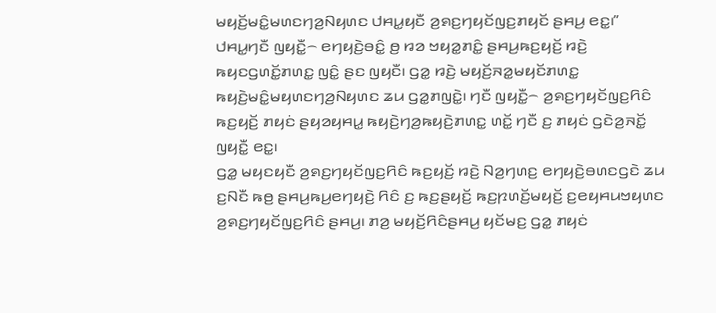ꤗꤟꤢꤩ꤬ꤗꤢꤨ꤭ꤗꤛꤢꤚꤤ꤬ꤡꤟꤛꤢ ꤓꤌꤣ꤭ꤟꤢꤪ ꤤ꤬ꤎꤢ꤬ꤚꤟꤢꤩꤜꤢ꤬ꤊꤟꤢꤩ ꤔꤌꤣ꤬ ꤕꤢ꤭꤯”
ꤓꤌꤣ꤭ꤚꤢꤪ ꤜꤟꤢꤪ꤭꤮ ꤕꤚꤟꤢꤧ꤬ꤋꤢꤨ꤭ ꤥ꤬ ꤙꤤ ꤠꤟꤤ꤭ꤊꤢꤨ꤭ ꤔꤌꤣ꤬ꤒꤢ꤬ꤟꤢꤩ꤬ ꤙꤢꤧ꤬ ꤒꤟꤢꤞꤛꤢꤩ꤭ꤊꤛꤢ꤭ ꤜꤢꤨ꤭ ꤔꤢ ꤜꤟꤢꤪ꤯ ꤞꤤ꤭ ꤙꤢꤧ꤬ ꤗꤟꤢꤩ꤬ꤏꤤ꤭ꤗꤟꤢꤩꤊꤛꤢ꤭ ꤒꤟꤢꤧ꤬ꤗꤢꤨ꤭ꤗꤟꤛꤢꤚꤤ꤬ꤡꤟꤛꤢ ꤘꤣ ꤞꤤ꤭ꤊꤜꤢꤧ꤭꤯ ꤚꤢꤪ ꤜꤟꤢꤪ꤭꤮ ꤤ꤬ꤎꤢ꤬ꤚꤟꤢꤩꤜꤢ꤬ꤖꤢꤨ ꤒꤢ꤬ꤟꤢꤩ꤬ ꤊꤟꤢꤦ ꤔꤟꤤꤟꤌꤣ꤭ ꤒꤟꤢꤧ꤬ꤚꤤ꤬ꤒꤟꤢꤧ꤬ꤊꤛꤢ꤭ ꤛꤢꤩ꤭ ꤚꤢꤪ ꤢ꤬ ꤊꤟꤢꤦ ꤞꤢꤧꤤ꤬ꤏꤢꤩ꤭ ꤜꤟꤢꤪ꤭ ꤕꤢ꤭꤯
ꤞꤤ꤭ ꤗꤟꤢꤟꤢꤪ ꤤ꤬ꤎꤢ꤬ꤚꤟꤢꤩꤜꤢ꤬ꤖꤢꤨ ꤒꤢ꤬ꤟꤢꤩ꤬ ꤙꤢꤧ꤬ ꤡꤤ꤬ꤚꤛꤢ꤬ ꤕꤚꤟꤢꤧ꤬ꤋꤛꤢꤞꤢꤧ ꤘꤣ ꤢ꤬ꤡꤢꤪ ꤒꤥ꤬ ꤔꤌꤣ꤬ꤒꤣ꤬ꤕꤚꤟꤢꤧ꤬ ꤖꤢꤨ ꤢ꤬ ꤒꤢ꤬ꤔꤟꤢꤩ꤬ ꤒꤢ꤬ꤐꤛꤢꤩ꤬ꤗꤟꤢꤩ꤬ ꤢ꤬ꤕꤟꤌꤣꤠꤟꤛꤢ ꤤ꤬ꤎꤢ꤬ꤚꤟꤢꤩꤜꤢ꤬ꤖꤢꤨ ꤔꤌꤣ꤬꤯ ꤊꤤ꤬ ꤗꤟꤢꤩ꤬ꤖꤢꤨꤔꤌꤣ꤬ ꤟꤢꤩꤗꤢ꤬ ꤞꤤ꤭ ꤊꤟꤢꤦ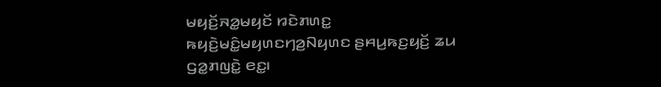ꤗꤟꤢꤩ꤬ꤏꤤ꤭ꤗꤟꤢꤩ ꤙꤢꤧꤊꤛꤢ꤭ ꤒꤟꤢꤧ꤬ꤗꤢꤨ꤭ꤗꤟꤛꤢꤚꤤ꤬ꤡꤟꤛꤢ ꤔꤌꤣ꤬ꤒꤢ꤬ꤟꤢꤩ꤬ ꤘꤣ ꤞꤤ꤭ꤊꤜꤢꤧ꤭ ꤕꤢ꤭꤯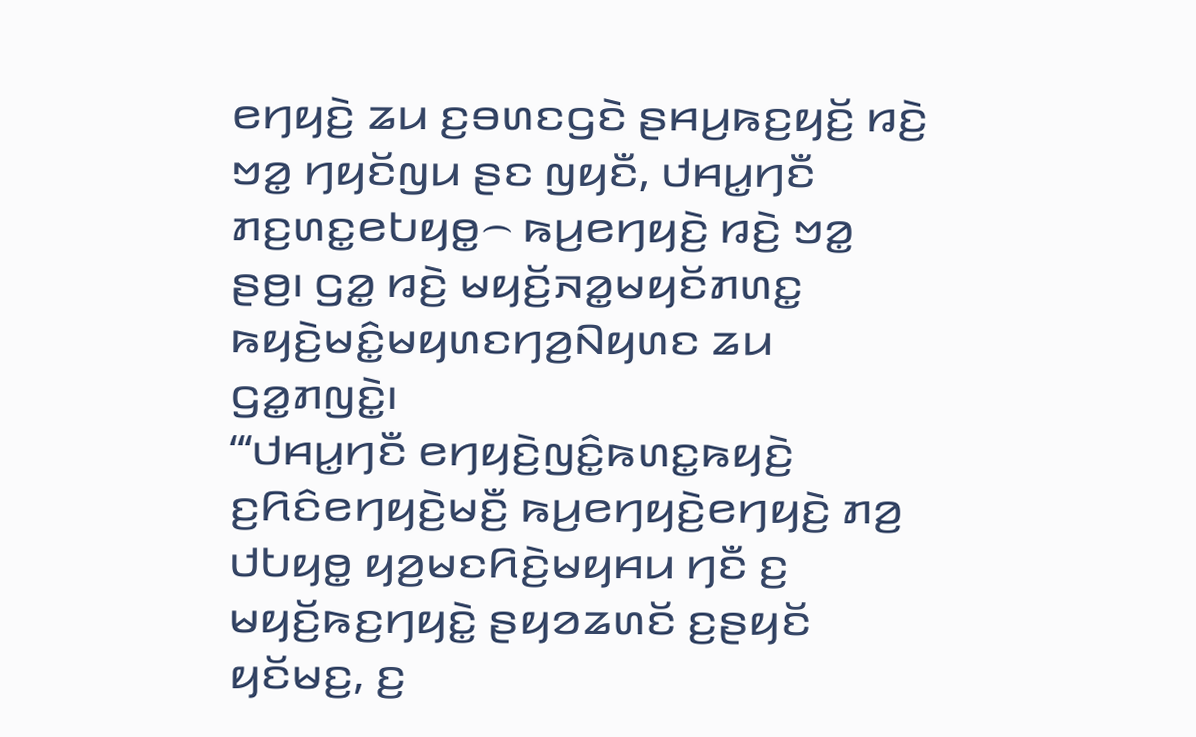ꤕꤚꤟꤢꤧ꤬ ꤘꤣ ꤢ꤬ꤋꤛꤢꤞꤢꤧ ꤔꤌꤣ꤬ꤒꤢ꤬ꤟꤢꤩ꤬ ꤙꤢꤧ꤬ ꤠꤤ꤭ ꤚꤟꤢꤩꤜꤣ ꤔꤢ ꤜꤟꤢꤪ, ꤓꤌꤣ꤭ꤚꤢꤪ ꤊꤢ꤬ꤛꤢ꤭ꤕꤝꤟꤥ꤭꤮ ꤒꤣ꤬ꤕꤚꤟꤢꤧ꤬ ꤙꤢꤧ꤬ ꤠꤤ꤭ ꤔꤥ꤬꤯ ꤞꤤ꤭ ꤙꤢꤧ꤬ ꤗꤟꤢꤩ꤬ꤏꤤ꤭ꤗꤟꤢꤩꤊꤛꤢ꤭ ꤒꤟꤢꤧ꤬ꤗꤢꤨ꤭ꤗꤟꤛꤢꤚꤤ꤬ꤡꤟꤛꤢ ꤘꤣ ꤞꤤ꤭ꤊꤜꤢꤧ꤭꤯
“‘ꤓꤌꤣ꤭ꤚꤢꤪ ꤕꤚꤟꤢꤧ꤬ꤜꤢꤨ꤭ꤒꤛꤢ꤭ꤒꤟꤢꤧ꤬ ꤢ꤬ꤖꤢꤨꤕꤚꤟꤢꤧ꤬ꤗꤢꤪ꤬ ꤒꤣ꤬ꤕꤚꤟꤢꤧ꤬ꤕꤚꤟꤢꤧ꤬ ꤊꤤ꤬ ꤓꤝꤟꤥ꤭ ꤟꤤ꤬ꤗꤢꤖꤢꤧ꤬ꤗꤟꤌꤣ ꤚꤢꤪ ꤢ꤬ ꤗꤟꤢꤩ꤬ꤒꤢ꤬ꤚꤟꤢꤧ꤭ ꤔꤟꤤꤘꤛꤢꤩ ꤢ꤬ꤔꤟꤢꤩ ꤟꤢꤩꤗꤢ꤬, ꤢ꤬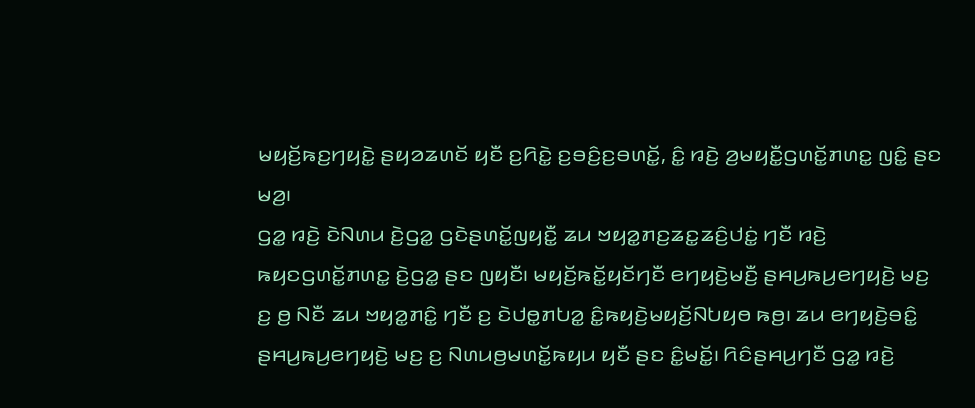ꤗꤟꤢꤩ꤬ꤒꤢ꤬ꤚꤟꤢꤧ꤭ ꤔꤟꤤꤘꤛꤢꤩ ꤟꤢꤪ ꤢ꤬ꤖꤢꤧ꤭ ꤢ꤬ꤋꤢꤨ꤬ꤢ꤬ꤋꤛꤢꤩ꤭, ꤢꤨ꤭ ꤙꤢꤧ꤬ ꤤ꤬ꤗꤟꤢꤪ꤭ꤞꤛꤢꤩ꤭ꤊꤛꤢ꤭ ꤜꤢꤨ꤭ ꤔꤢ ꤗꤤ꤬꤯
ꤞꤤ꤭ ꤙꤢꤧ꤬ ꤢꤧꤡꤛꤣ ꤢꤧ꤬ꤞꤤ꤭ ꤞꤢꤧꤔꤛꤢꤩ꤭ꤜꤟꤢꤪ꤭ ꤘꤣ ꤠꤟꤤ꤭ꤊꤢ꤬ꤘꤢ꤭ꤘꤢꤨ꤬ꤓꤢꤦ꤭ ꤚꤢꤪ ꤙꤢꤧ꤬ ꤒꤟꤢꤞꤛꤢꤩ꤭ꤊꤛꤢ꤭ ꤢꤧ꤬ꤞꤤ꤭ ꤔꤢ ꤜꤟꤢꤪ꤯ ꤗꤟꤢꤩ꤬ꤒꤢꤩ꤭ꤟꤢꤩꤚꤢꤪ ꤕꤚꤟꤢꤧ꤬ꤗꤢꤪ꤬ ꤔꤌꤣ꤬ꤒꤣ꤬ꤕꤚꤟꤢꤧ꤬ ꤗꤢ꤬ ꤢ꤬ ꤥ꤬ ꤡꤢꤪ ꤘꤣ ꤠꤟꤤ꤭ꤊꤢꤨ꤭ ꤚꤢꤪ ꤢ꤬ ꤢꤧꤓꤥ꤭ꤊꤝꤤ꤭ ꤢꤨ꤭ꤒꤟꤢꤧ꤬ꤗꤟꤢꤩ꤬ꤡꤝꤟꤥ ꤒꤥ꤬꤯ ꤘꤣ ꤕꤚꤟꤢꤧ꤬ꤋꤢꤨ꤭ ꤔꤌꤣ꤬ꤒꤣ꤬ꤕꤚꤟꤢꤧ꤬ ꤗꤢ꤬ ꤢ꤬ ꤡꤛꤣꤥ꤬ꤗꤛꤢꤩ꤭ꤒꤟꤣ ꤟꤢꤪ ꤔꤢ ꤢꤨ꤭ꤗꤢꤩ꤭꤯ ꤖꤢꤨꤔꤌꤣ꤬ꤚꤢꤪ ꤞꤤ꤭ ꤙꤢꤧ꤬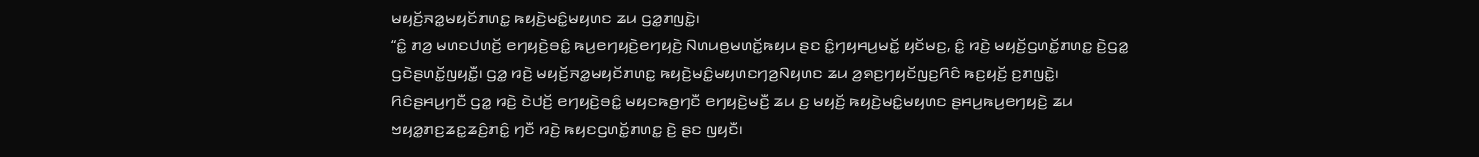ꤗꤟꤢꤩ꤬ꤏꤤ꤭ꤗꤟꤢꤩꤊꤛꤢ꤭ ꤒꤟꤢꤧ꤬ꤗꤢꤨ꤭ꤗꤟꤛꤢ ꤘꤣ ꤞꤤ꤭ꤊꤜꤢꤧ꤭꤯
“ꤢꤨ꤭ ꤊꤤ꤬ ꤗꤛꤢꤓꤛꤢꤩ꤬ ꤕꤚꤟꤢꤧ꤬ꤋꤢꤨ꤭ ꤒꤣ꤬ꤕꤚꤟꤢꤧ꤬ꤕꤚꤟꤢꤧ꤬ ꤡꤛꤣꤥ꤬ꤗꤛꤢꤩ꤭ꤒꤟꤣ ꤔꤢ ꤢꤨ꤭ꤚꤟꤌꤣ꤬ꤗꤢꤩ꤭ ꤟꤢꤩꤗꤢ꤬, ꤢꤨ꤭ ꤙꤢꤧ꤬ ꤗꤟꤢꤩ꤬ꤞꤛꤢꤩ꤭ꤊꤛꤢ꤭ ꤢꤧ꤬ꤞꤤ꤭ ꤞꤢꤧꤔꤛꤢꤩ꤭ꤜꤟꤢꤪ꤭꤯ ꤞꤤ꤭ ꤙꤢꤧ꤬ ꤗꤟꤢꤩ꤬ꤏꤤ꤭ꤗꤟꤢꤩꤊꤛꤢ꤭ ꤒꤟꤢꤧ꤬ꤗꤢꤨ꤭ꤗꤟꤛꤢꤚꤤ꤬ꤡꤟꤛꤢ ꤘꤣ ꤤ꤬ꤎꤢ꤬ꤚꤟꤢꤩꤜꤢ꤬ꤖꤢꤨ ꤒꤢ꤬ꤟꤢꤩ꤬ ꤢ꤬ꤊꤜꤢꤧ꤭꤯
ꤖꤢꤨꤔꤌꤣ꤬ꤚꤢꤪ ꤞꤤ꤭ ꤙꤢꤧ꤬ ꤢꤧꤓꤢꤩ꤬ ꤕꤚꤟꤢꤧ꤬ꤋꤢꤨ꤭ ꤗꤟꤢꤒꤥ꤬ꤚꤢꤪ ꤕꤚꤟꤢꤧ꤬ꤗꤢꤪ꤬ ꤘꤣ ꤢ꤬ ꤗꤟꤢꤩ꤬ ꤒꤟꤢꤧ꤬ꤗꤢꤨ꤭ꤗꤟꤛꤢ ꤔꤌꤣ꤬ꤒꤣ꤬ꤕꤚꤟꤢꤧ꤬ ꤘꤣ ꤠꤟꤤ꤭ꤊꤢ꤬ꤘꤢ꤭ꤘꤢꤨ꤬ꤊꤢꤨ꤭ ꤚꤢꤪ ꤙꤢꤧ꤬ ꤒꤟꤢꤞꤛꤢꤩ꤭ꤊꤛꤢ꤭ ꤢꤧ꤬ ꤔꤢ ꤜꤟꤢꤪ꤯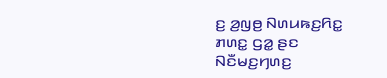ꤢ꤬ ꤤ꤬ꤜꤥ꤬ ꤡꤛꤣꤒꤢ꤬ꤖꤢ꤭ ꤊꤛꤢ꤭ ꤞꤤ꤭ ꤔꤢ ꤡꤢꤪꤗꤢ꤬ꤚꤛꤢ꤬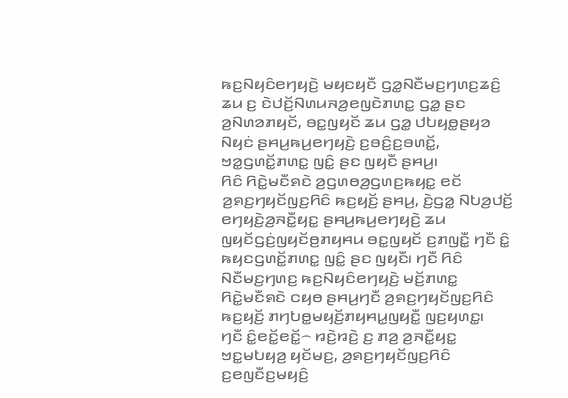ꤒꤢ꤬ꤡꤟꤢꤨꤕꤚꤟꤢꤧ꤬ ꤗꤟꤢꤟꤢꤪ ꤞꤤ꤭ꤡꤢꤪꤗꤢ꤬ꤚꤛꤢ꤬ꤘꤢꤨ꤬ ꤘꤣ ꤢ꤬ ꤢꤧꤓꤢꤩ꤬ꤡꤛꤣꤏꤤ꤬ꤕꤜꤢꤧꤊꤛꤢ꤭ ꤞꤤ꤭ ꤔꤢ ꤤ꤬ꤡꤛꤤꤊꤟꤢꤩ, ꤋꤢ꤭ꤜꤟꤢꤩ ꤘꤣ ꤞꤤ꤭ ꤓꤝꤟꤥ꤭ꤔꤟꤤ ꤡꤟꤢꤦ ꤔꤌꤣ꤬ꤒꤣ꤬ꤕꤚꤟꤢꤧ꤬ ꤢ꤬ꤋꤢꤨ꤬ꤢ꤬ꤋꤛꤢꤩ꤭, ꤠꤤ꤭ꤞꤛꤢꤩ꤭ꤊꤛꤢ꤭ ꤜꤢꤨ꤭ ꤔꤢ ꤜꤟꤢꤪ ꤔꤌꤣ꤬꤯
ꤖꤢꤨ ꤖꤢꤧ꤭ꤗꤢꤪꤎꤢꤧ ꤤ꤬ꤞꤛꤥꤤ꤬ꤞꤛꤢ꤬ꤒꤟꤢ꤭ ꤕꤢꤩ ꤤ꤬ꤎꤢ꤬ꤚꤟꤢꤩꤜꤢ꤬ꤖꤢꤨ ꤒꤢ꤬ꤟꤢꤩ꤬ ꤔꤌꤣ꤬, ꤢꤧ꤬ꤞꤤ꤭ ꤡꤝꤤ꤬ꤓꤢꤩ꤬ ꤕꤚꤟꤢꤧ꤬ꤤ꤬ꤏꤢꤪ꤭ꤟꤢ꤭ ꤔꤌꤣ꤬ꤒꤣ꤬ꤕꤚꤟꤢꤧ꤬ ꤘꤣ ꤜꤟꤢꤩꤞꤢꤦ꤬ꤜꤟꤢꤩꤥ꤬ꤊꤟꤌꤣ ꤋꤢ꤭ꤜꤟꤢꤩ ꤢ꤬ꤊꤜꤢꤪ꤭ ꤚꤢꤪ ꤢꤨ꤭ ꤒꤟꤢꤞꤛꤢꤩ꤭ꤊꤛꤢ꤭ ꤜꤢꤨ꤭ ꤔꤢ ꤜꤟꤢꤪ꤯ ꤚꤢꤪ ꤖꤢꤨ ꤡꤢꤪꤗꤢ꤬ꤚꤛꤢ꤬ ꤒꤢ꤬ꤡꤟꤢꤨꤕꤚꤟꤢꤧ꤬ ꤗꤢꤩ꤬ꤊꤛꤢ꤭ ꤖꤢꤧ꤭ꤗꤢꤪꤎꤢꤧ ꤍꤟꤥ ꤔꤌꤣ꤬ꤚꤢꤪ ꤤ꤬ꤎꤢ꤬ꤚꤟꤢꤩꤜꤢ꤬ꤖꤢꤨ ꤒꤢ꤬ꤟꤢꤩ꤬ ꤊꤚꤝꤥ꤭ꤗꤟꤢꤩ꤬ꤊꤟꤌꤣ꤭ꤜꤟꤢꤪ꤭ ꤜꤢ꤬ꤟꤛꤢ꤭꤯
ꤚꤢꤪ ꤢꤨ꤭ꤕꤢꤩ꤭ꤕꤢꤩ꤭꤮ ꤙꤢꤧ꤬ꤙꤢꤧ꤬ ꤢ꤬ ꤊꤤ꤬ ꤤ꤬ꤏꤢꤪ꤭ꤟꤢ꤭ ꤠꤢ꤭ꤗꤝꤟꤤ꤬ ꤟꤢꤩꤗꤢ꤬, ꤤ꤬ꤎꤢ꤬ꤚꤟꤢꤩꤜꤢ꤬ꤖꤢꤨ ꤢ꤬ꤕꤜꤢꤪꤢ꤬ꤗꤟꤢꤨ꤬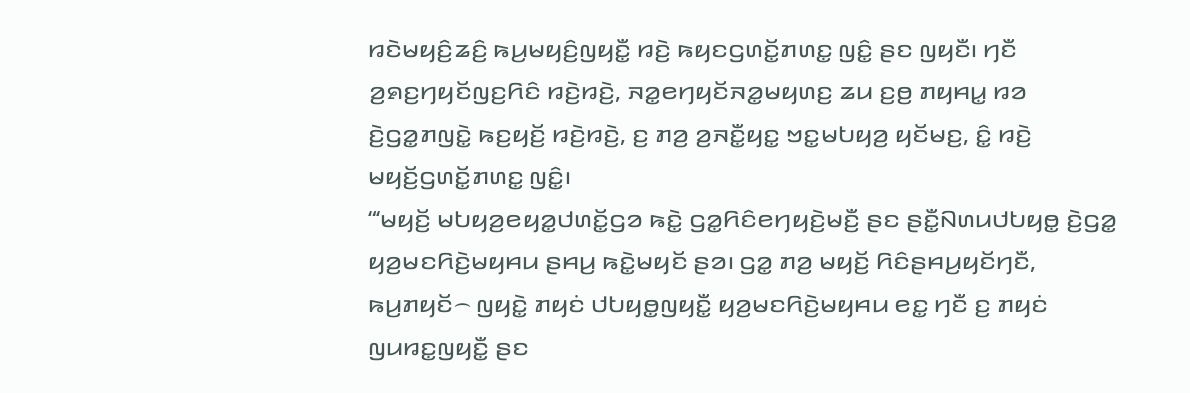ꤙꤢꤧꤗꤟꤢꤨ꤬ꤘꤢꤨ꤬ ꤒꤣ꤬ꤗꤟꤢꤨ꤬ꤜꤟꤢꤪ꤭ ꤙꤢꤧ꤬ ꤒꤟꤢꤞꤛꤢꤩ꤭ꤊꤛꤢ꤭ ꤜꤢꤨ꤭ ꤔꤢ ꤜꤟꤢꤪ꤯ ꤚꤢꤪ ꤤ꤬ꤎꤢ꤬ꤚꤟꤢꤩꤜꤢ꤬ꤖꤢꤨ ꤙꤢꤧ꤬ꤙꤢꤧ꤬, ꤏꤤ꤭ꤕꤚꤟꤢꤩꤏꤤ꤭ꤗꤟꤛꤢ꤬ ꤘꤣ ꤢ꤬ꤥ꤬ ꤊꤟꤌꤣ꤭ ꤙꤤ ꤢꤧ꤬ꤞꤤ꤭ꤊꤜꤢꤧ꤭ ꤒꤢ꤬ꤟꤢꤩ꤬ ꤙꤢꤧ꤬ꤙꤢꤧ꤬, ꤢ꤬ ꤊꤤ꤬ ꤤ꤬ꤏꤢꤪ꤭ꤟꤢ꤭ ꤠꤢ꤭ꤗꤝꤟꤤ꤬ ꤟꤢꤩꤗꤢ꤬, ꤢꤨ꤭ ꤙꤢꤧ꤬ ꤗꤟꤢꤩ꤬ꤞꤛꤢꤩ꤭ꤊꤛꤢ꤭ ꤜꤢꤨ꤭꤯
“‘ꤗꤟꤢꤩ꤬ ꤗꤝꤟꤤ꤬ꤕꤟꤤ꤭ꤓꤛꤢꤩ꤭ꤞꤤ ꤒꤢꤧ꤭ ꤞꤤ꤭ꤖꤢꤨꤕꤚꤟꤢꤧ꤬ꤗꤢꤪ꤬ ꤔꤢ ꤔꤢꤪ꤭ꤡꤛꤣꤓꤝꤟꤥ꤭ ꤢꤧ꤬ꤞꤤ꤭ ꤟꤤ꤬ꤗꤢꤖꤢꤧ꤬ꤗꤟꤌꤣ ꤔꤌꤣ꤬ ꤒꤢꤧ꤭ꤗꤟꤢꤩ ꤔꤤ꤯ ꤞꤤ꤭ ꤊꤤ꤬ ꤗꤟꤢꤩ꤬ ꤖꤢꤨꤔꤌꤣ꤬ꤟꤢꤩꤚꤢꤪ, ꤒꤣ꤬ꤊꤟꤢꤩ꤮ ꤜꤟꤢꤧ꤭ ꤊꤟꤢꤦ ꤓꤝꤟꤥ꤭ꤜꤟꤢꤪ꤭ ꤟꤤ꤬ꤗꤢꤖꤢꤧ꤬ꤗꤟꤌꤣ ꤕꤢ꤭ ꤚꤢꤪ ꤢ꤬ ꤊꤟꤢꤦ ꤜꤣꤙꤢ꤭ꤜꤟꤢꤪ꤭ ꤔꤢ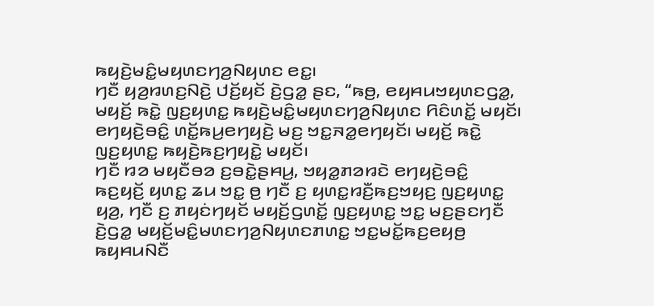ꤒꤟꤢꤧ꤬ꤗꤢꤨ꤭ꤗꤟꤛꤢꤚꤤ꤬ꤡꤟꤛꤢ ꤕꤢ꤭꤯
ꤚꤢꤪ ꤟꤤ꤬ꤙꤛꤢ꤬ꤡꤢꤧ꤬ ꤓꤢꤩ꤬ꤟꤢꤩ ꤢꤧ꤬ꤞꤤ꤭ ꤔꤢ, “ꤒꤥ꤬, ꤕꤟꤌꤣꤠꤟꤛꤢꤞꤤ꤭, ꤗꤟꤢꤩ꤬ ꤒꤢꤧ꤭ ꤜꤢ꤬ꤟꤛꤢ꤭ ꤒꤟꤢꤧ꤬ꤗꤢꤨ꤭ꤗꤟꤛꤢꤚꤤ꤬ꤡꤟꤛꤢ ꤖꤢꤨꤛꤢꤩ꤭ ꤗꤟꤢꤩ꤯ ꤕꤚꤟꤢꤧ꤬ꤋꤢꤨ꤭ ꤛꤢꤩ꤭ꤒꤣ꤬ꤕꤚꤟꤢꤧ꤬ ꤗꤢ꤬ ꤠꤢ꤭ꤏꤤ꤭ꤕꤚꤟꤢꤩ꤯ ꤗꤟꤢꤩ꤬ ꤒꤢꤧ꤭ ꤜꤢ꤬ꤟꤛꤢ꤭ ꤒꤟꤢꤧ꤬ꤒꤢ꤬ꤚꤟꤢꤧ꤭ ꤗꤟꤢꤩ꤯
ꤚꤢꤪ ꤙꤤ ꤗꤟꤢꤪꤋꤤ ꤢ꤬ꤋꤢꤧ꤭ꤔꤌꤣ꤬, ꤠꤟꤤ꤭ꤊꤤꤙꤢꤧ ꤕꤚꤟꤢꤧ꤬ꤋꤢꤨ꤭ ꤒꤢ꤬ꤟꤢꤩ꤬ ꤟꤛꤢ꤭ ꤘꤣ ꤠꤢ꤭ ꤥ꤬ ꤚꤢꤪ ꤢ꤬ ꤟꤛꤢ꤭ꤙꤢꤪ꤬ꤒꤢ꤬ꤠꤟꤢ꤬ ꤜꤢ꤬ꤟꤛꤢ꤭ ꤟꤤ꤬, ꤚꤢꤪ ꤢ꤬ ꤊꤟꤢꤦꤚꤟꤢꤩ ꤗꤟꤢꤩ꤬ꤞꤛꤢꤩ꤭ ꤜꤢ꤬ꤟꤛꤢ꤭ ꤠꤢ꤭ ꤗꤢ꤬ꤔꤢꤚꤢꤪ ꤢꤧ꤬ꤞꤤ꤭ ꤗꤟꤢꤩ꤬ꤗꤢꤨ꤭ꤗꤛꤢꤚꤤ꤬ꤡꤟꤛꤢꤊꤛꤢ꤭ ꤠꤢ꤭ꤗꤢꤩ꤭ꤒꤢ꤬ꤕꤟꤥ꤬ ꤒꤟꤌꤣꤡꤢꤪ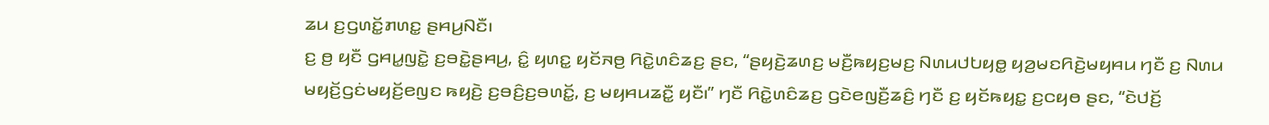ꤘꤣ ꤢ꤬ꤞꤛꤢꤩ꤭ꤊꤛꤢ꤭ ꤔꤌꤣ꤬ꤡꤢꤪ꤯
ꤢ꤬ ꤥ꤬ ꤟꤢꤪ ꤞꤌꤣ꤭ꤜꤢꤧ꤭ ꤢ꤬ꤋꤢꤧ꤭ꤔꤌꤣ꤬, ꤢꤨ꤭ ꤟꤛꤢ꤭ ꤟꤢꤩꤏꤥ꤬ ꤖꤢꤧ꤭ꤛꤢꤨꤘꤢ꤬ ꤔꤢ, “ꤔꤟꤢꤧ꤬ꤘꤛꤢ꤬ ꤗꤢꤪ꤬ꤒꤟꤢ꤬ꤗꤢ꤬ ꤡꤛꤣꤓꤝꤟꤥ꤭ ꤟꤤ꤬ꤗꤢꤖꤢꤧ꤬ꤗꤟꤌꤣ ꤚꤢꤪ ꤢ꤬ ꤡꤛꤣ ꤗꤟꤢꤩ꤬ꤞꤢꤦꤗꤟꤢꤩ꤬ꤕꤜꤢ ꤒꤟꤢꤧ꤬ ꤢ꤬ꤋꤢꤨ꤬ꤢ꤬ꤋꤛꤢꤩ꤭, ꤢ꤬ ꤗꤟꤌꤣꤘꤢꤪ꤭ ꤟꤢꤪ꤯” ꤚꤢꤪ ꤖꤢꤧ꤭ꤛꤢꤨꤘꤢ꤬ ꤞꤢꤧꤕꤜꤢꤪ꤬ꤘꤢꤨ꤬ ꤚꤢꤪ ꤢ꤬ ꤟꤢꤩꤒꤟꤢ꤭ ꤢ꤬ꤍꤟꤥ ꤔꤢ, “ꤢꤧꤓꤢꤩ꤬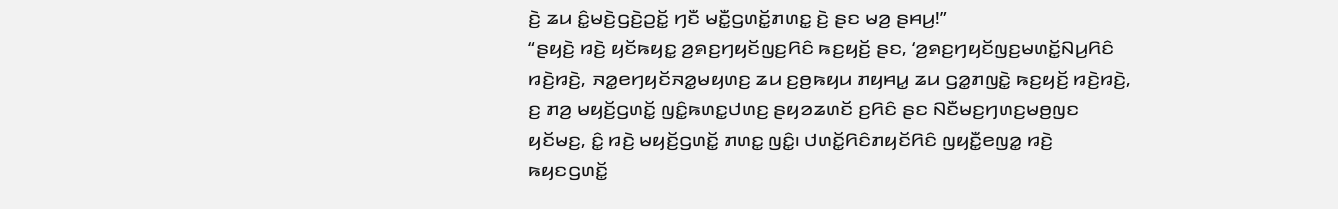ꤢꤧ꤬ ꤘꤣ ꤢꤨ꤭ꤗꤢꤧ꤬ꤞꤢꤧ꤬ꤑꤢꤩ꤭ ꤚꤢꤪ ꤗꤢꤪ꤭ꤞꤛꤢꤩ꤭ꤊꤛꤢ꤭ ꤢꤧ꤬ ꤔꤢ ꤗꤤ꤬ ꤔꤌꤣ꤬!”
“ꤔꤟꤢꤧ꤬ ꤙꤢꤧ꤬ ꤟꤢꤩꤒꤟꤢ꤭ ꤤ꤬ꤎꤢ꤬ꤚꤟꤢꤩꤜꤢ꤬ꤖꤢꤨ ꤒꤢ꤬ꤟꤢꤩ꤬ ꤔꤢ, ‘ꤤ꤬ꤎꤢ꤬ꤚꤟꤢꤩꤜꤢ꤬ꤗꤛꤢꤩ꤭ꤡꤣ꤬ꤖꤢꤨ ꤙꤢꤧ꤬ꤙꤢꤧ꤬, ꤏꤤ꤭ꤕꤚꤟꤢꤩꤏꤤ꤭ꤗꤟꤛꤢ꤬ ꤘꤣ ꤢ꤬ꤥ꤬ꤒꤟꤣ ꤊꤟꤌꤣ꤭ ꤘꤣ ꤞꤤ꤭ꤊꤜꤢꤧ꤭ ꤒꤢ꤬ꤟꤢꤩ꤬ ꤙꤢꤧ꤬ꤙꤢꤧ꤬, ꤢ꤬ ꤊꤤ꤬ ꤗꤟꤢꤩ꤬ꤞꤛꤢꤩ꤭ ꤜꤢꤨ꤭ꤒꤛꤢ꤭ꤓꤛꤢ꤬ ꤔꤟꤤꤘꤛꤢꤩ ꤢ꤬ꤖꤢꤨ ꤔꤢ ꤡꤢꤪꤗꤢ꤬ꤚꤛꤢ꤬ꤗꤥ꤬ꤜꤢ ꤟꤢꤩꤗꤢ꤬, ꤢꤨ꤭ ꤙꤢꤧ꤬ ꤗꤟꤢꤩ꤬ꤞꤛꤢꤩ꤭ ꤊꤛꤢ꤭ ꤜꤢꤨ꤭꤯ ꤓꤛꤢꤩ꤭ꤖꤢꤨꤊꤟꤢꤩꤖꤢꤨ ꤜꤟꤢꤪ꤭ꤕꤜꤤ꤭ ꤙꤢꤧ꤬ ꤒꤟꤢꤞꤛꤢꤩ꤭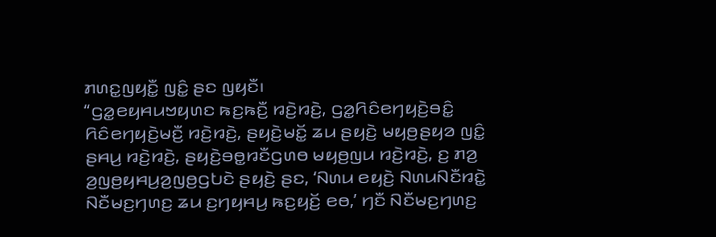ꤊꤛꤢ꤭ꤜꤟꤢꤪ꤭ ꤜꤢꤨ꤭ ꤔꤢ ꤜꤟꤢꤪ꤯
“ꤞꤤ꤭ꤕꤟꤌꤣꤠꤟꤛꤢ ꤒꤢ꤬ꤒꤢꤪ꤬ ꤙꤢꤧ꤬ꤙꤢꤧ꤬, ꤞꤤ꤭ꤖꤢꤨꤕꤚꤟꤢꤧ꤬ꤋꤢꤨ꤭ ꤖꤢꤨꤕꤚꤟꤢꤧ꤬ꤗꤢꤪ꤬ ꤙꤢꤧ꤬ꤙꤢꤧ꤬, ꤔꤟꤢꤧ꤬ꤗꤢꤩ꤭ ꤘꤣ ꤔꤟꤢꤧ꤬ ꤗꤟꤥ꤬ꤔꤟꤤ ꤜꤢꤨ꤭ ꤔꤌꤣ꤬ ꤙꤢꤧ꤬ꤙꤢꤧ꤬, ꤔꤟꤢꤧ꤬ꤋꤥ꤭ꤙꤢꤪꤞꤛꤥ ꤗꤟꤥ꤬ꤜꤣ ꤙꤢꤧ꤬ꤙꤢꤧ꤬, ꤢ꤬ ꤊꤤ꤬ ꤤ꤬ꤜꤥ꤬ꤟꤌꤣ꤬ꤤ꤬ꤜꤥ꤬ꤞꤝꤢꤧ ꤔꤟꤢꤧ꤬ ꤔꤢ, ‘ꤡꤛꤣ ꤕꤟꤢꤧ꤬ ꤡꤛꤣꤡꤢꤪꤙꤢꤧ꤭ ꤡꤢꤪꤗꤢ꤬ꤚꤛꤢ꤬ ꤘꤣ ꤢ꤬ꤚꤟꤌꤣ꤬ ꤒꤢ꤬ꤟꤢꤩ꤬ ꤕꤥ,’ ꤚꤢꤪ ꤡꤢꤪꤗꤢ꤬ꤚꤛꤢ꤬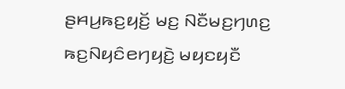ꤔꤌꤣ꤬ꤒꤢ꤬ꤟꤢꤩ꤬ ꤗꤢ꤬ ꤡꤢꤪꤗꤢ꤬ꤚꤛꤢ꤬ ꤒꤢ꤬ꤡꤟꤢꤨꤕꤚꤟꤢꤧ꤬ ꤗꤟꤢꤟꤢꤪ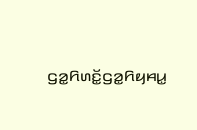ꤞꤤ꤭ꤖꤛꤢꤩ꤭ꤞꤤ꤭ꤖꤟꤌꤣ꤭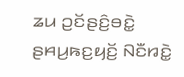ꤘꤣ ꤑꤢꤩꤔꤢꤨ꤬ꤋꤢꤧ꤭ ꤔꤌꤣ꤬ꤒꤢ꤬ꤟꤢꤩ꤬ ꤡꤢꤪꤙꤢꤧ꤭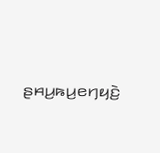ꤔꤌꤣ꤬ꤒꤣ꤬ꤕꤚꤟꤢꤧ꤬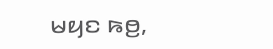ꤗꤟꤢ ꤒꤥ꤬,